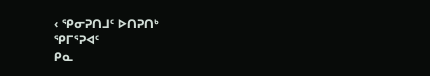‹ ᕿᓂᕈᑎᒧᑦ ᐅᑎᕈᑎᒃ
ᕿᒥᕐᕈᐊᑦ
ᑭᓇ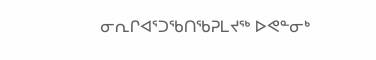ᓂᕆᒋᐊᕐᑐᖃᑎᖃᕈᒪᔪᖅ ᐅᕙᓐᓂᒃ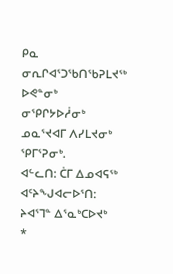ᑭᓇ ᓂᕆᒋᐊᕐᑐᖃᑎᖃᕈᒪᔪᖅ ᐅᕙᓐᓂᒃ
ᓂᕿᒋᔭᐅᓲᓂᒃ ᓄᓇᕐᔪᐊᒥ ᐱᓯᒪᔪᓂᒃ ᕿᒥᕐᕈᓂᒃ.
ᐊᓪᓚᑎ: ᑖᒥ ᐃᓄᐊᕋᖅ
ᐊᑦᔨᖑᐊᓕᐅᕐᑎ: ᔨᐊᕐᒣᓐ ᐃᕐᓇᒃᑕᐅᔪᒃ
*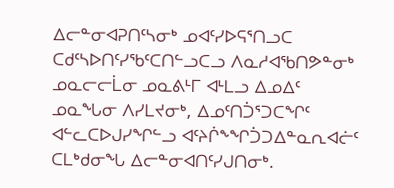ᐃᓕᓐᓂᐊᕈᑎᑦᓴᓂᒃ ᓄᐊᑦᓯᐅᕋᕐᑎᓗᑕ ᑕᑯᑦᓴᐅᑎᑦᓯᖃᑦᑕᑎᓪᓗᑕᓗ ᐱᓇᓱᐊᖃᑎᕗᓐᓂᒃ ᓄᓇᓕᓕᒫᓂ ᓄᓇᕕᒻᒥ ᐊᒻᒪᓗ ᐃᓄᐃᑦ ᓄᓇᖓᓂ ᐱᓯᒪᔪᓂᒃ, ᐃᓄᑦᑎᑑᕐᑐᑕᖏᑦ ᐊᓪᓚᑕᐅᒍᓯᖏᓪᓗ ᐊᑦᔨᒌᖕᖏᑑᑐᐃᓐᓇᕆᐊᓖᑦ ᑕᒪᒃᑯᓂᖓ ᐃᓕᓐᓂᐊᑎᑦᓯᒍᑎᓂᒃ.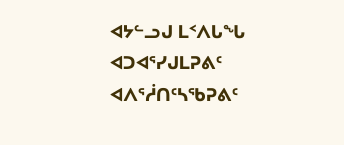ᐊᔭᓪᓗᒍ ᒪᑉᐱᒐᖓ ᐊᑐᐊᕐᓯᒍᒪᕈᕕᑦ
ᐊᐱᕐᓲᑎᑦᓴᖃᕈᕕᑦ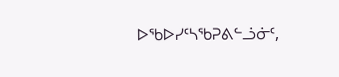ᐅᖃᐅᓯᑦᓴᖃᕈᕕᓪᓘᓃᑦ,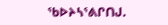ᖃᐅᔨᓴᕐᕕᒋᑎᒍ.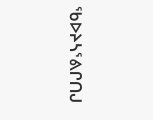ᖃᐅᔨᓴᕐᕕᒋᑎᒍ